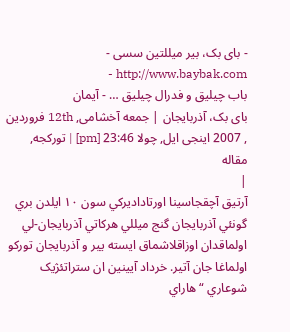- بای بک، بیر میللتین سسی - http://www.baybak.com -
باب چيليق و فدرال چيليق … - آيمان
بای بک، آذربایجان | جمعه آخشامی, 12th فروردين , 2007 اینجی ایل, چولا 23:46 [pm] | تورکجه, مقاله
|
آرتيق آچقجاسينا اورتاداديرکي سون ۱۰ ايلدن بري گونئي آذربايجان گنج ميللي هرکاتي آذربايجان-لي اولماقدان اوزاقلاشماق ايسته يير و آذربايجان تورکو اولماغا جان آتير. خرداد آيينين ان ستراتئژيک شوعاري “هاراي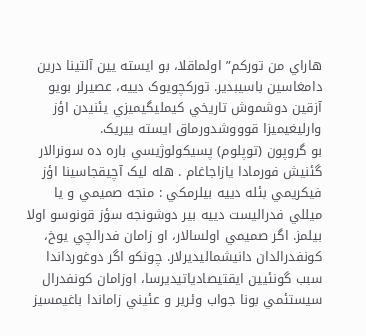هاراي من تورکم” اولماقلا، بو ايسته یين آلتينا درين دامغاسين باسيبدير. تورکچويوک دييه، عصيرلر بويو آزقين دوشموش تاريخي کيمليگيميزي يئنيدن اؤز وارليغيميزا قوووشدورماق ايسته ييريک.
بو گروپون (توپلوم) پسيکولوژيسي باره ده سونرالار گئنيش فورمادا يازاجاغام . هله ليک آچيقجاسينا اؤز فيکريمي بئله دييه بيلرمکي : منجه صميمي و يا ميللي فدراليست دييه بير دوشونجه سؤز قونوسو اولا بيلمز. اگر صميمي اولسالار، او زامان فدرالچي يوخ، کونفدرالدان دانيشماليديرلار. چونکو اگر دوغورداندا سبب گونئيين ايقتيصادياتيديرسا، اوزامان کونفدرال سيستئمي بونا جواب وئرير و عئيني زاماندا باغيمسيز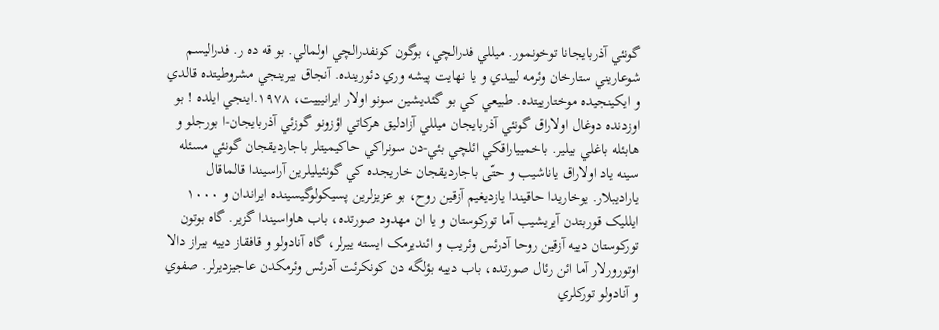گونئي آذربايجانا توخونمور. ميللي فدرالچي، بوگون کونفدرالچي اولمالي. بو قه ده ر. فدراليسم شوعاريني ستارخان وئرمه لييدي و يا نهايت پيشه وري دئورينده. آنجاق بيرينجي مشروطيتده قالدي و ايکينجيده موختارييتده. طبيعي کي بو گئديشين سونو اولار ايرانيييت، ۱۹۷۸.اينجي ايلده ! بو اوزدنده دوغال اولاراق گونئي آذربايجان ميللي آزادليق هرکاتي اؤزونو گوزئي آذربايجان-ا بورجلو و هابئله باغلي بيلير. باخميياراقکي ائلچي بئي-دن سونراکي حاکيميتلر باجارديقجان گونئي مسئله سينه ياد اولاراق ياناشيب و حتّی باجارديقجان خاريجده کي گونئيليلرين آراسيندا قالماقال ياراديبلار. يوخاريدا حاقيندا يازديغيم آزقين روح، بو عزيزلرين پسيکولوگيسينده ايراندان و ۱۰۰۰ ايلليک قوربتدن آيريشيب آما تورکوستان و يا ان مهدود صورتده، باب هاواسيندا گزير. گاه بوتون تورکوستان دييه آزقين روحا آدرئس وئريب و ائنديرمک ايسته ييرلر، گاه آنادولو و قافقاز دييه بيراز دالا اوتورورلار آما ائن رئال صورتده، باب دييه بؤلگه دن کونکرئت آدرئس وئرمکدن عاجيزديرلر. صفوي و آنادولو تورکلري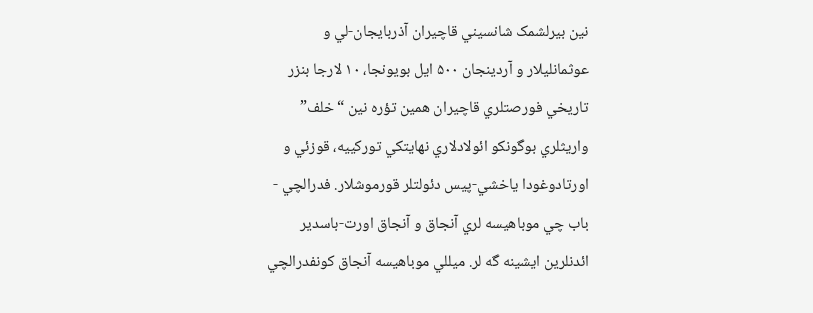نين بيرلشمک شانسيني قاچيران آذربايجان-لي و عوثمانليلار و آردينجان ۵۰۰ ايل بويونجا، ۱۰ لارجا بنزر تاريخي فورصتلري قاچيران همين تؤره نين “خلف” واريثلري بوگونکو ائولادلاري نهايتکي تورکييه، قوزئي و اورتادوغودا ياخشي-پيس دئولتلر قورموشلار. فدرالچي - باب چي موباهيسه لري آنجاق و آنجاق اورت-باسدير ائدنلرين ايشينه گه لر. ميللي موباهيسه آنجاق کونفدرالچي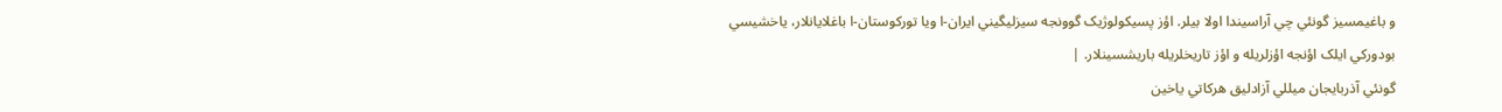و باغيمسيز گونئي چي آراسيندا اولا بيلر. اؤز پسيکولوژيک گوونجه سيزليگيني ايران-ا ويا تورکوستان-ا باغلايانلار، ياخشيسي بودورکي ايلک اؤنجه اؤزلريله و اؤز تاريخلريله باريشسينلار. |
گونئي آذربايجان ميللي آزادليق هرکاتي ياخين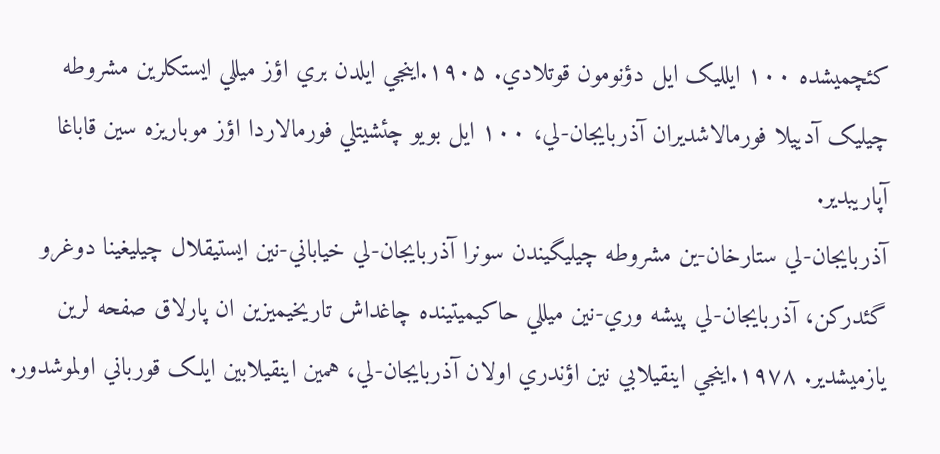کئچميشده ۱۰۰ ايلليک ايل دؤنومون قوتلادي. ۱۹۰۵.اينجي ايلدن بري اؤز ميللي ايستکلرين مشروطه چيليک آدييلا فورمالاشديران آذربايجان-لي، ۱۰۰ ايل بويو چئشيتلي فورمالاردا اؤز موباريزه سين قاباغا آپاريبدير.
آذربايجان-لي ستارخان-ين مشروطه چيليگيندن سونرا آذربايجان-لي خياباني-نين ايستيقلال چيليغينا دوغرو گئدرکن، آذربايجان-لي پيشه وري-نين ميللي حاکيميتينده چاغداش تاريخيميزين ان پارلاق صفحه لرين يازميشدير. ۱۹۷۸.اينجي اينقيلابي نين اؤندري اولان آذربايجان-لي، همين اينقيلابين ايلک قورباني اولموشدور.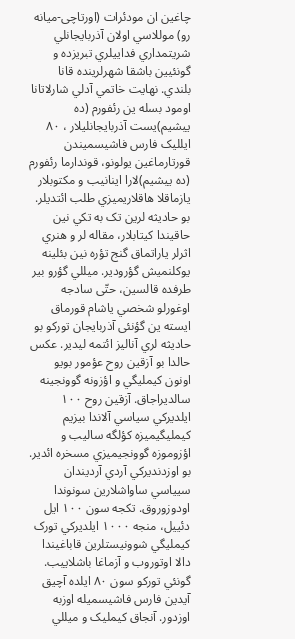چاغين ان مودئرات (اورتاچی-میانه رو) موللاسي اولان آذربايجانلي شريتمداري فداييلري تبريزده و گونئيين باشقا شهرلرينده قانا بلندي. نهايت خاتمي آدلي شارلاتانا اومود بسله ين رئفورم (ده ییشیم)يست آذربايجانليلار ، ۸۰ ايلليک فارس فاشيسميندن قورتارماغين يولونو، قوندارما رئفورم (ده ییشیم)لارا اينانيب و مکتوبلار يازماقلا هاقلاريميزي طلب ائتديلر.
بو حاديثه لرين تک به تکي نين حاقيندا کيتابلار، مقاله لر و هنري اثرلر ياراتماق گنج تؤره نين بئلينه يوکلنميش گؤرودير. ميللي گؤرو بير طرفده قالسين، حتّی سادجه اوغورلو شخصي ياشام قورماق ايسته ين گؤنئی آذربایجان تورکو بو حاديثه لري آناليز ائتمه ليدير. عکس حالدا بو آزقين روح عؤمور بويو اونون کيمليگي و اؤزونه گوونجينه سالديراجاق. آزقين روح ۱۰۰ ايلديرکي سياسي آلاندا بيزيم کيمليگيميزه کؤلگه ساليب و اؤزوموزه گوونجيميزي مسخره ائدير.
بو اوزدنديرکي آردي آرديندان سيياسي ساواشلارين سونوندا اودوزوروق. تکجه سون ۱۰۰ ايل دئييل، منجه ۱۰۰۰ ايلديرکي تورک کيمليگي شوونيستلرين قاباغيندا دالا اوتوروب و آزماغا باشلاييب. گونئي تورکو سون ۸۰ ايلده آچيق آيدين فارس فاشيسميله اوزبه اوزدور. آنجاق کيمليک و ميللي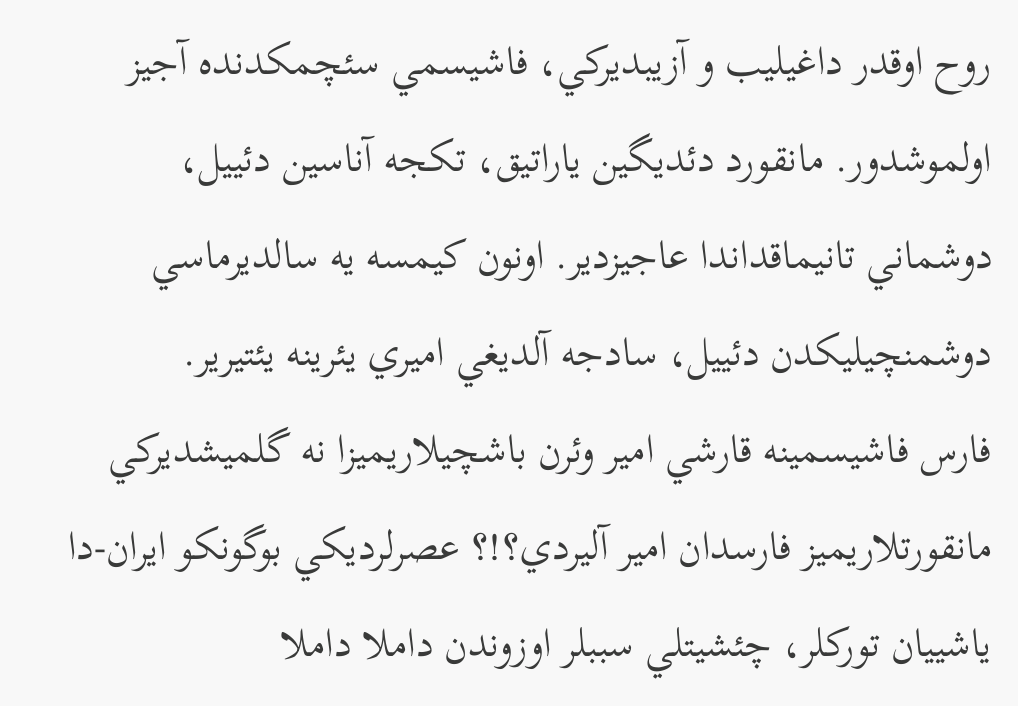روح اوقدر داغيليب و آزيبديرکي، فاشيسمي سئچمکدنده آجيز اولموشدور. مانقورد دئديگين ياراتيق، تکجه آناسين دئييل، دوشماني تانيماقداندا عاجيزدير. اونون کيمسه يه سالديرماسي دوشمنچيليکدن دئييل، سادجه آلديغي اميري يئرينه يئتيرير.
فارس فاشيسمينه قارشي امير وئرن باشچيلاريميزا نه گلميشديرکي مانقورتلاريميز فارسدان امير آليردي؟!؟ عصرلرديکي بوگونکو ايران-دا ياشييان تورکلر، چئشيتلي سببلر اوزوندن داملا داملا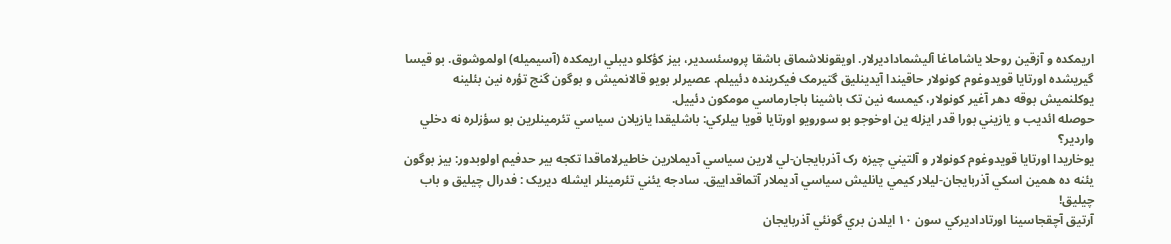اريمکده و آزقين روحلا ياشاماغا آليشماداديرلار. اويقونلاشماق باشقا پروسئسدير، بيز کؤکلو ديبلي اريمکده (آسیميله) اولموشوق. بو قيسا گيريشده اورتايا قويدوغوم کونولار حاقيندا آيدينليق گتيرمک فيکرينده دئييلم. عصيرلر بويو قالانميش و بوگون گنج تؤره نين بئلينه يوکلنميش بوقه دهر آغير کونولار، کيمسه نين تک باشينا باجارماسي مومکون دئييل.
حوصله ائديب و يازيني بورا قدر ايزله ين اوخوجو بو سورويو اورتايا قويا بيلرکي: باشليقدا يازيلان سياسي تئرمينلرين بو سؤزلره نه دخلي واردير؟
يوخاريدا اورتايا قويدوغوم کونولار و آلتيني چيزه رک آذربايجان-لي لارين سياسي آديملارين خاطيرلاماقدا تکجه بير حدفيم اولوبدور: بيز بوگون يئنه ده همين اسکي آذربايجان-ليلار کيمي يانليش سياسي آديملار آتماقداييق. سادجه يئني تئرمينلر ايشله ديريک : فدرال چيليق و باب چيليق!
آرتيق آچقجاسينا اورتاداديرکي سون ۱۰ ايلدن بري گونئي آذربايجان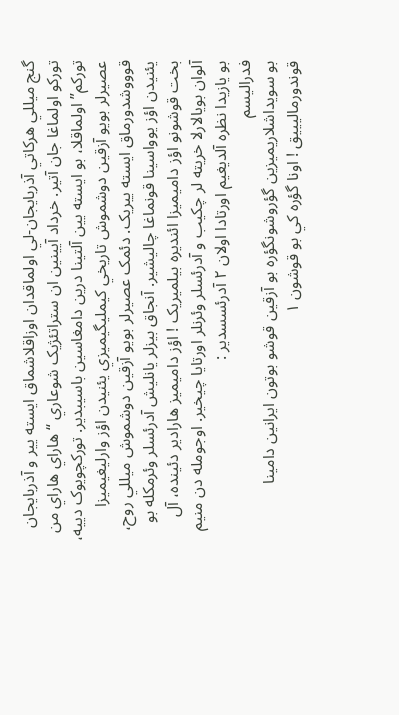گنج ميللي هرکاتي آذربايجان-لي اولماقدان اوزاقلاشماق ايسته يير و آذربايجان تورکو اولماغا جان آتير. خرداد آيينين ان ستراتئژيک شوعاري “هاراي هاراي من تورکم” اولماقلا، بو ايسته یين آلتينا درين دامغاسين باسيبدير. تورکچويوک دييه، عصيرلر بويو آزقين دوشموش تاريخي کيمليگيميزي يئنيدن اؤز وارليغيميزا قوووشدورماق ايسته ييريک. دئمک عصيرلر بويو آزقين دوشموش ميللي روح، يئنيدن اؤز يوواسينا قونماغا چاليشير. آنجاق بيزلر يانليش آدرئسلر وئرمکله بو بخت قوشونو اؤز داميميزا ائنديره بيلميريک ! اؤز داميميز هارادير دئينده، آل آلوان بويالارلا خريته لر چکيب و آدرئسلر وئرنلر اورتايا چيخير. اوجومله دن منيم بو يازيدا نظره آلديغيم اورتادا اولان ۲ آدرئسسدير :
فدراليسم
بو سويداشلاريميزين گؤروشونگؤره بو آزقين قوشو بوتون ايرانين دامينا قوندورماليييق ! اونا گؤره کي بو قوشون ۱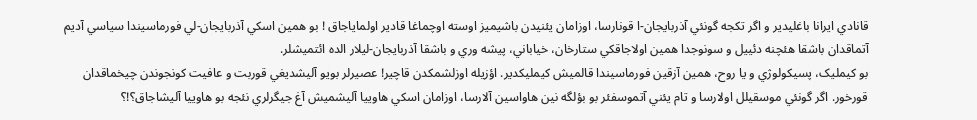قانادي ايرانا باغليدير و اگر تکجه گونئي آذربايجان-ا قونارسا، اوزامان يئنيدن باشيميز اوسته اوچماغا قادير اولماياجاق ! بو همين اسکي آذربايجان-لي فورماسيندا سياسي آديم آتماقدان باشقا هئچنه دئييل و سونوجدا همين اولاجاقکي ستارخان، خياباني، پيشه وري و باشقا آذربايجان-ليلار الده ائتميشلر.
بو کيمليک، پسيکولوژي و يا روح، همين آزقين فورماسيندا قالميش کيمليکدير. اؤزيله اوزلشمکدن قاچير! عصيرلر بويو آليشديغي قوربت و عافيت کونجوندن چيخماقدان قورخور. اگر گونئي موسقيلل اولارسا و تام يئني آتموسفئر بو بؤلگه نين هاواسين آلارسا، اوزامان اسکي هاوييا آليشميش آغ جيگرلري نئجه بو هاوييا آليشاجاق؟!؟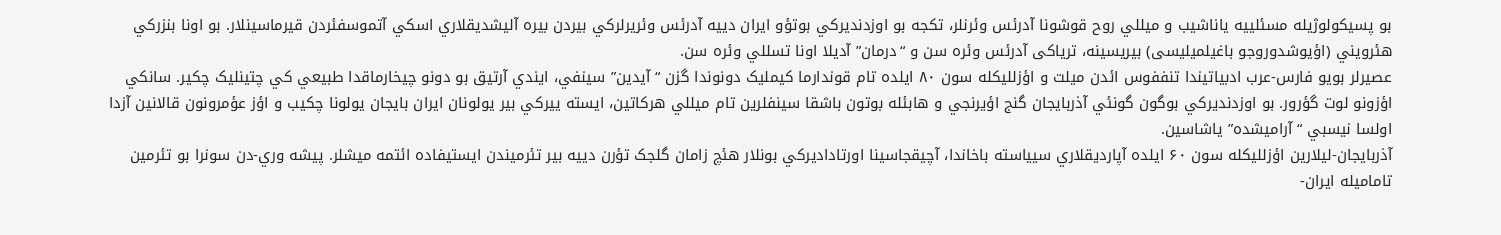بو پسيکولوژيله مسئلييه ياناشيب و ميللي روح قوشونا آدرئس وئرنلر، تکجه بو اوزدنديرکي بوتؤو ايران دييه آدرئس وئريرلرکي بيردن بيره آليشديقلاري اسکي آتموسفئردن قيرماسينلار. بو اونا بنزرکي هئرويني (اؤیوشدوروجو باغیلمیلیسی) بيريسينه، تریاکی آدرئس وئره سن و “درمان” آديلا اونا تسللي وئره سن.
عصيرلر بويو فارس-عرب ادبياتيندا تنففوس ائدن ميلت و اؤزلليکله سون ۸۰ ايلده تام قوندارما کيمليک دونوندا گزن “آيدين” سينفي، ايندي آرتيق بو دونو چيخارماقدا طبيعي کي چتينليک چکير. سانکي اؤزونو لوت گؤرور. بو اوزدنديرکي بوگون گونئي آذربايجان گنج اؤيرنجي و هابئله بوتون باشقا سينفلرين تام ميللي هرکاتين، ايسته ييرکي بير يولونان ايران بايجان يولونا چکيب و اؤز عؤمرونون قالانين آزدا اولسا نيسبي “آراميشده” ياشاسين.
آذربايجان-ليلارين اؤزلليکله سون ۶۰ ايلده آپارديقلاري سيياسته باخاندا، آچيقجاسينا اورتاداديرکي بونلار هئچ زامان گلجک تؤرن دييه بير تئرميندن ايستيفاده ائتمه ميشلر. پيشه وري-دن سونرا بو تئرمين تاماميله ايران-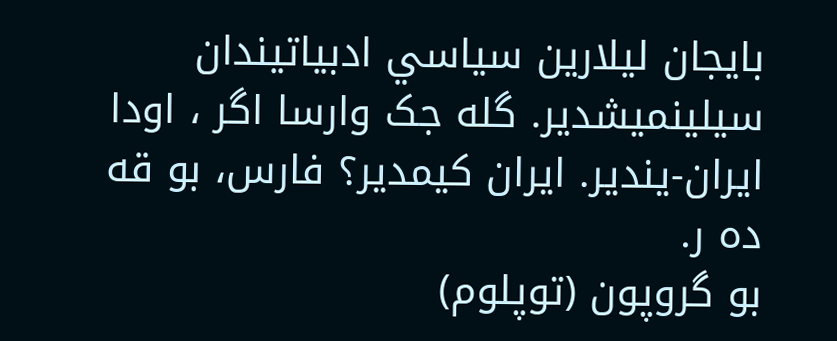بايجان ليلارين سياسي ادبياتيندان سيلينميشدير. گله جک وارسا اگر ، اودا ايران-يندير. ايران کيمدير؟ فارس، بو قه ده ر.
بو گروپون (توپلوم)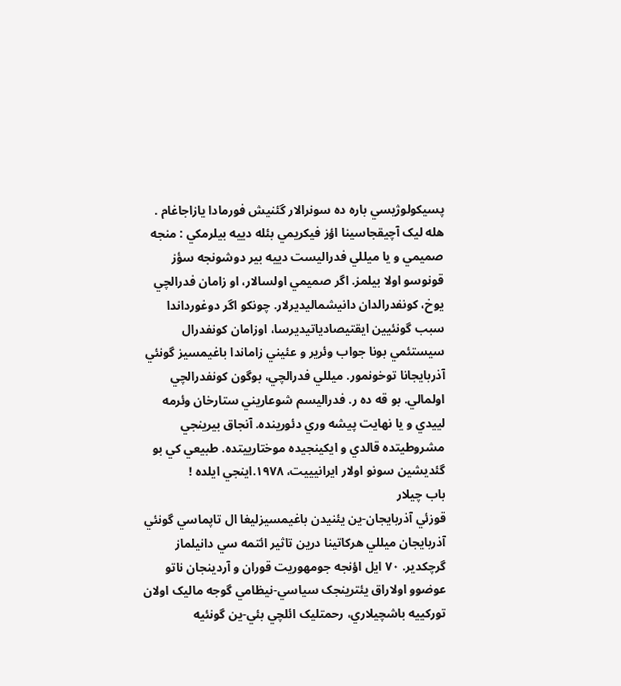پسيکولوژيسي باره ده سونرالار گئنيش فورمادا يازاجاغام . هله ليک آچيقجاسينا اؤز فيکريمي بئله دييه بيلرمکي : منجه صميمي و يا ميللي فدراليست دييه بير دوشونجه سؤز قونوسو اولا بيلمز. اگر صميمي اولسالار، او زامان فدرالچي يوخ، کونفدرالدان دانيشماليديرلار. چونکو اگر دوغورداندا سبب گونئيين ايقتيصادياتيديرسا، اوزامان کونفدرال سيستئمي بونا جواب وئرير و عئيني زاماندا باغيمسيز گونئي آذربايجانا توخونمور. ميللي فدرالچي، بوگون کونفدرالچي اولمالي. بو قه ده ر. فدراليسم شوعاريني ستارخان وئرمه لييدي و يا نهايت پيشه وري دئورينده. آنجاق بيرينجي مشروطيتده قالدي و ايکينجيده موختارييتده. طبيعي کي بو گئديشين سونو اولار ايرانيييت، ۱۹۷۸.اينجي ايلده !
باب چيلار
قوزئي آذربايجان-ين يئنيدن باغيمسيزليغا ال تاپماسي گونئي آذربايجان ميللي هرکاتينا درين تاثير ائتمه سي دانيلماز گرچکدير. ۷۰ ايل اؤنجه جومهوريت قوران و آردينجان ناتو عوضوو اولاراق يئترينجک سياسي-نيظامي گوجه ماليک اولان تورکييه باشچيلاري، رحمتليک ائلچي بئي-ين گونئيه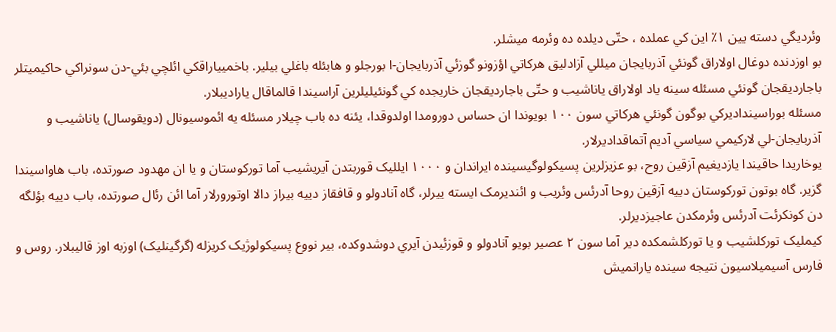وئرديگي دسته یين ۱٪ اين کي عملده ، حتّی ديلده ده وئرمه ميشلر.
بو اوزدنده دوغال اولاراق گونئي آذربايجان ميللي آزادليق هرکاتي اؤزونو گوزئي آذربايجان-ا بورجلو و هابئله باغلي بيلير. باخميياراقکي ائلچي بئي-دن سونراکي حاکيميتلر باجارديقجان گونئي مسئله سينه ياد اولاراق ياناشيب و حتّی باجارديقجان خاريجده کي گونئيليلرين آراسيندا قالماقال ياراديبلار.
مسئله بوراسينداديرکي بوگون گونئي هرکاتي سون ۱۰۰ بويوندا ان حساس دورومدا اولدوقدا، يئنه ده باب چيلار مسئله يه ائموسيونال (دویقوسال) ياناشيب و آذربايجان-لي لارکيمي سياسي آديم آتماقداديرلار.
يوخاريدا حاقيندا يازديغيم آزقين روح، بو عزيزلرين پسيکولوگيسينده ايراندان و ۱۰۰۰ ايلليک قوربتدن آيريشيب آما تورکوستان و يا ان مهدود صورتده، باب هاواسيندا گزير. گاه بوتون تورکوستان دييه آزقين روحا آدرئس وئريب و ائنديرمک ايسته ييرلر، گاه آنادولو و قافقاز دييه بيراز دالا اوتورورلار آما ائن رئال صورتده، باب دييه بؤلگه دن کونکرئت آدرئس وئرمکدن عاجيزديرلر.
کيمليک تورکلشيب و يا تورکلشمکده دير آما سون ۲ عصير بويو آنادولو و قوزئيدن آيري دوشدوکده، بير نووع پسيکولوژيک کريزله (گرگینلیک) اوزبه اوز قاليبلار. روس و فارس آسیميلاسیون نتيجه سينده يارانميش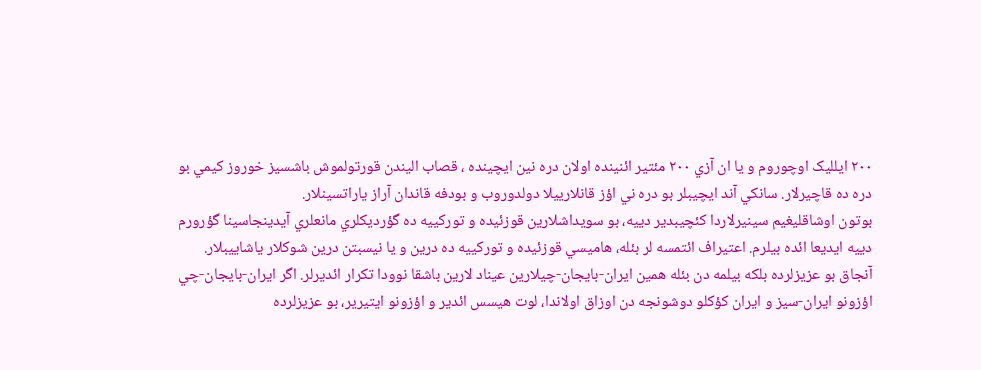۲۰۰ ايلليک اوچوروم و يا ان آزي ۲۰۰ مئتير ائنينده اولان دره نين ايچينده ، قصاب اليندن قورتولموش باشسيز خوروز کيمي بو دره ده قاچيرلار. سانکي آند ايچيبلر بو دره ني اؤز قانلارييلا دولدوروب و بودفه قاندان آراز ياراتسينلار.
بوتون اوشاقليغيم سينيرلاردا کئچيبدير دييه، بو سويداشلارين قوزئيده و تورکييه ده گؤرديکلري مانعلري آيدينجاسينا گؤرورم دييه ايديعا ائده بيلرم. اعتيراف ائتمسه لر بئله، هاميسي قوزئيده و تورکييه ده درين و يا نيسبتن درين شوکلار ياشاييبلار. آنجاق بو عزيزلرده بلکه بيلمه دن بئله همين ايران-بايجان-چيلارين عيناد لارين باشقا نوودا تکرار ائديرلر. اگر ايران-بايجان-چي اؤزونو ايران-سيز و ايران کؤکلو دوشونجه دن اوزاق اولاندا، لوت هيسس ائدير و اؤزونو ايتيرير، بو عزيزلرده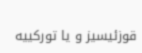قوزئيسيز و يا تورکييه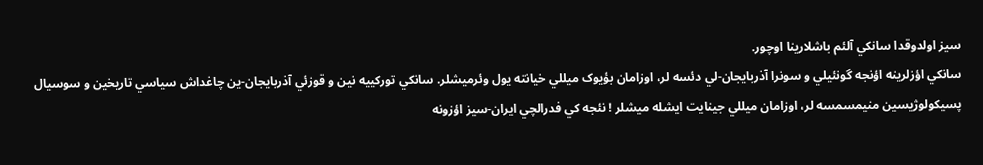سيز اولدوقدا سانکي آلئم باشلارينا اوچور.
سانکي اؤزلرينه اؤنجه گونئيلي و سونرا آذربايجان-لي دئسه لر، اوزامان بؤيوک ميللي خيانته يول وئرميشلر. سانکي تورکييه نين و قوزئي آذربايجان-ين چاغداش سياسي تاريخين و سوسيال پسيکولوژيسين منيمسمسه لر، اوزامان ميللي جينايت ايشله ميشلر ! نئجه کي فدرالچي ايران-سيز اؤزونه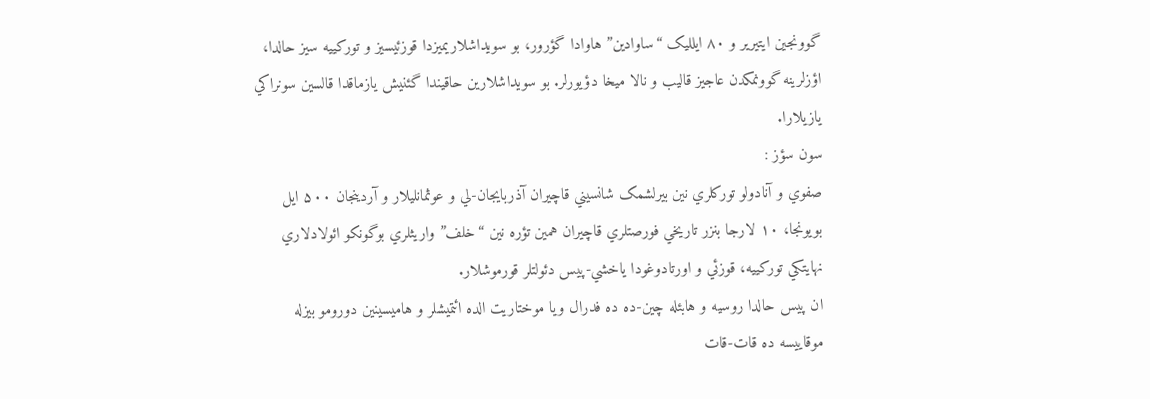گوونجين ايتيرير و ۸۰ ايلليک “ساوادين” هاوادا گؤرور، بو سويداشلاريميزدا قوزئيسيز و تورکييه سيز حالدا، اؤزلرينه گوونمکدن عاجيز قاليب و نالا ميخا دؤيورلر. بو سويداشلارين حاقيندا گئنيش يازماقدا قالسين سونراکي يازيلارا.
سون سؤز :
صفوي و آنادولو تورکلري نين بيرلشمک شانسيني قاچيران آذربايجان-لي و عوثمانليلار و آردينجان ۵۰۰ ايل بويونجا، ۱۰ لارجا بنزر تاريخي فورصتلري قاچيران همين تؤره نين “خلف” واريثلري بوگونکو ائولادلاري نهايتکي تورکييه، قوزئي و اورتادوغودا ياخشي-پيس دئولتلر قورموشلار.
ان پيس حالدا روسيه و هابئله چين-ده ده فدرال ويا موختاريت الده ائتميشلر و هاميسينين دورومو بيزله موقاييسه ده قات-قات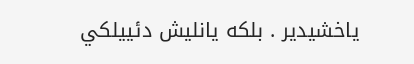ياخشيدير . بلکه يانليش دئييلکي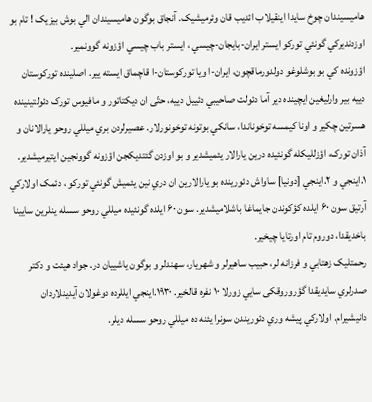هاميسيندان چوخ سايدا اينقيلاب ائديب قان وئرميشيک. آنجاق بوگون هاميسيندان الي بوش بيزيک ! تام بو اوزدنديرکي گونئي تورکو ايستر ايران-بايجان-چيسي ، ايستر باب چيسي اؤزونه گوونمير.
اؤزونده کي بو بوشلوغو دولدورماقچون، ايران-ا ويا تورکوستان-ا قاچماق ايسته يير. اصلینده تورکوستان دييه بير وارليغين ايچينده دير آما دئولت صاحيبي دئييل دييه، حتّی ان ديکتاتور و مافيوس تورک دئولتينينده هسرتين چکير و اونا کيمسه توخوناندا، سانکي بوتونه توخونورلار. عصيرلردن بري ميللي روحو يارالانان و آذان تورک، اؤزلليکله گونئيده درين يارالار يئميشدير و بو اوزدن گئتديکجن اؤزونه گوونجين ايتيرميشدير.
۱.اینجي و ۲.اینجي [دونيا] ساواش دئورينده بو يارالارين ان دري نين يئميش گونئي تورکو ، دئمک اولارکي آرتيق سون ۶۰ ايلده کؤکوندن جايماغا باشلاميشدير. سون ۶۰ ايلده گونئيده ميللي روحو سسله ينلرين سايينا باخديقدا، دوروم تام اورتايا چيخير.
رحمتليک زهتابي و فرزانه لر، حبيب ساهيرلر و شهريار، سهندلر و بوگون ياشييان در. جواد هيئت و دکتر صدرلري سايديقدا گؤروروقکی سايي زورلا ۱۰ نفره قالخير. ۱۹۳۰.اينجي ايللرده دوغولان آيدينلاردان دانيشيرام. اولارکي پيشه وري دئوريندن سونرا يئنه ده ميللي روحو سسله ديلر.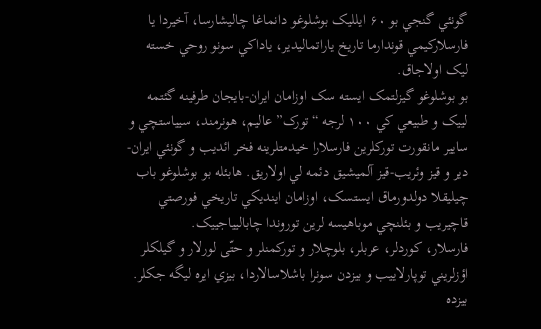گونئي گنجي بو ۶۰ ايلليک بوشلوغو دانماغا چاليشارسا، آخيردا يا فارسلارکيمي قوندارما تاريخ ياراتماليدير، ياداکي سونو روحي خسته ليک اولاجاق.
بو بوشلوغو گيزلتمک ايسته سک اوزامان ايران-بايجان طرفينه گئتمه لييک و طبيعي کي ۱۰۰ لرجه “تورک” عاليم، هونرمند، سيياستچي و سايير مانقورت تورکلرين فارسلارا خيدمتلرينه فخر ائديب و گونئي ايران-دير و قيز وئريب-قيز آلميشيق دئمه لي اولاريق. هابئله بو بوشلوغو باب چيليقلا دولدورماق ايستسک، اوزامان اينديکي تاريخي فورصتي قاچيريب و بئلنچي موباهيسه لرين توروندا چاباليياجييک.
فارسلار، کوردلر، عربلر، بلوچلار و تورکمنلر و حتّی لورلار و گيلکلر اؤزلريني توپارلاييب و بيزدن سونرا باشلاسالاردا، بيزي ايره ليگه جکلر. بيزده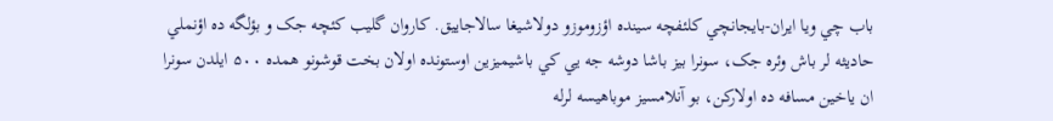باب چي ويا ايران-بايجانچي کلئفچه سينده اؤزوموزو دولاشيغا سالاجاييق. کاروان گليب کئچه جک و بؤلگه ده اؤنملي حاديثه لر باش وئره جک، سونرا بيز باشا دوشه جه يي کي باشيميزين اوستونده اولان بخت قوشونو همده ۵۰۰ ايلدن سونرا ان ياخين مسافه ده اولارکن، بو آنلامسيز موباهيسه لرله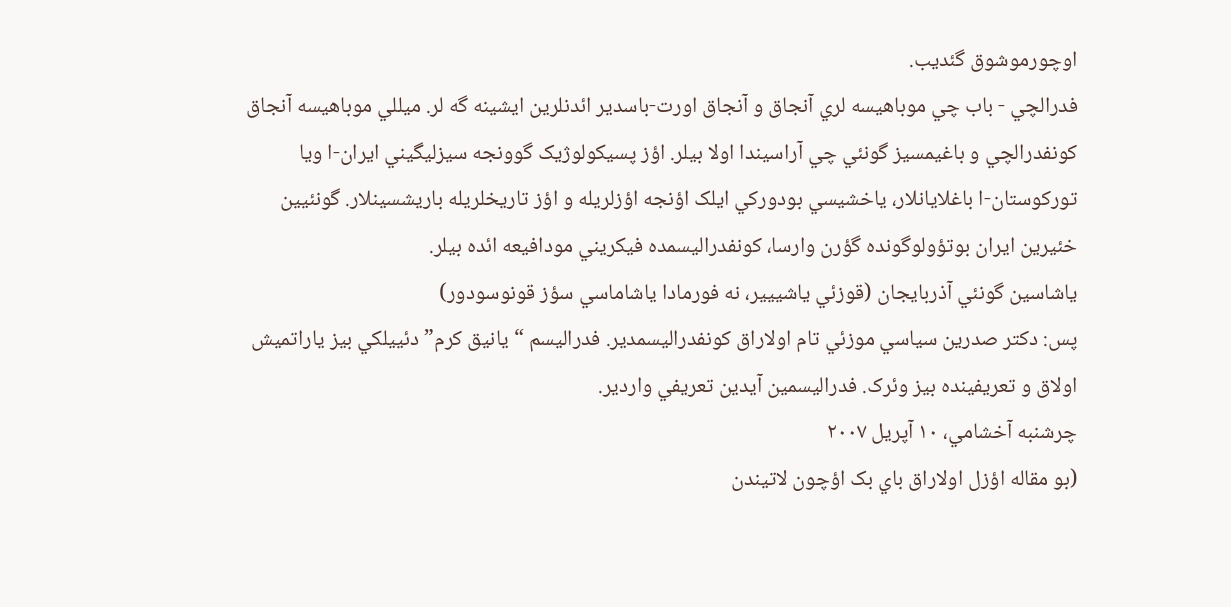اوچورموشوق گئديب.
فدرالچي - باب چي موباهيسه لري آنجاق و آنجاق اورت-باسدير ائدنلرين ايشينه گه لر. ميللي موباهيسه آنجاق کونفدرالچي و باغيمسيز گونئي چي آراسيندا اولا بيلر. اؤز پسيکولوژيک گوونجه سيزليگيني ايران-ا ويا تورکوستان-ا باغلايانلار، ياخشيسي بودورکي ايلک اؤنجه اؤزلريله و اؤز تاريخلريله باريشسينلار. گونئيين خئيرين ايران بوتؤولوگونده گؤرن وارسا، کونفدراليسمده فيکريني مودافيعه ائده بيلر.
ياشاسين گونئي آذربايجان (قوزئي ياشييير، نه فورمادا ياشاماسي سؤز قونوسودور)
پس: دکتر صدرين سياسي موزئي تام اولاراق کونفدراليسمدير. فدراليسم “يانيق کرم” دئييلکي بيز ياراتميش اولاق و تعريفينده بيز وئرک. فدراليسمين آيدين تعريفي واردير.
چرشنبه آخشامي، ۱۰ آپريل ۲۰۰۷
(بو مقاله اؤزل اولاراق باي بک اؤچون لاتيندن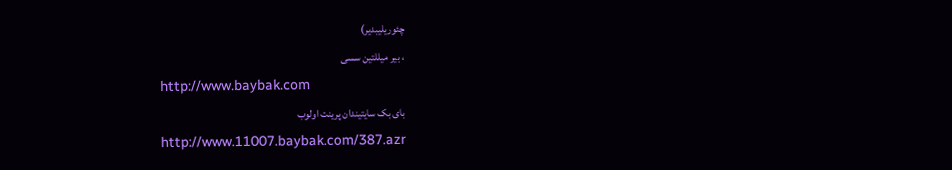چئوريليبدير)
، بیر میللتین سسی
http://www.baybak.com
بای بک سایتیندان پرینت اولوب
http://www.11007.baybak.com/387.azr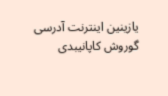یازینین اینترنت آدرسی
گوروش کاپانیبدی